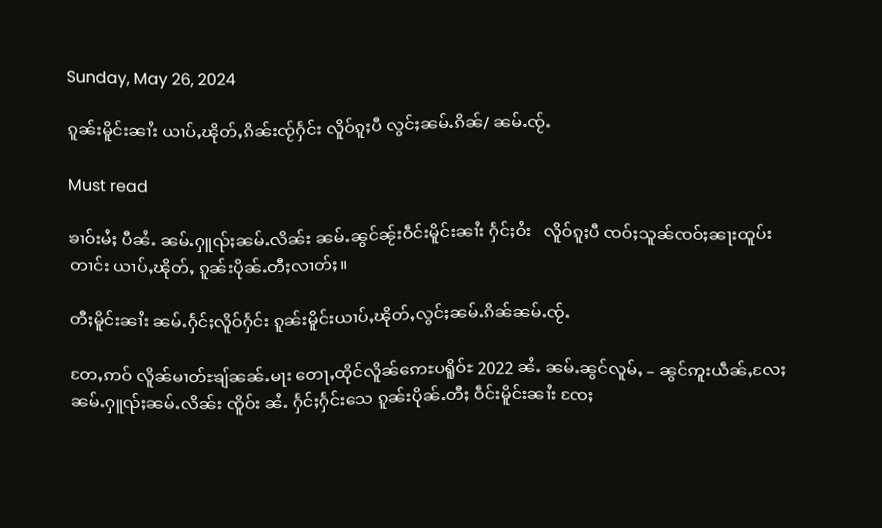Sunday, May 26, 2024

ၵူၼ်းမိူင်းၼၢႆး ယၢပ်ႇၽိုတ်ႇၵိၼ်းၸႂ်ႁႅင်း လိူဝ်ၵူႈပီ လွင်ႈၼမ်ႉၵိၼ်/ ၼမ်ႉၸႂ်ႉ

Must read

ၶၢဝ်းမႆႈ ပီၼႆႉ ၼမ်ႉႁူၺ်ႈၼမ်ႉလိၼ်း ၼမ်ႉၼွင်ၼႂ်းဝဵင်းမိူင်းၼၢႆး ႁႅင်ႈဝႆး   လိူဝ်ၵူႈပီ ၸဝ်ႈသူၼ်ၸဝ်ႈၼႃးထူပ်းတၢင်း ယၢပ်ႇၽိုတ်ႇ ၵူၼ်းပိုၼ်ႉတီႈလၢတ်ႈ။

တီႈမိူင်းၼၢႆး ၼမ်ႉႁႅင်ႈလိူဝ်ႁႅင်း ၵူၼ်းမိူင်းယၢပ်ႇၽိုတ်ႇလွင်ႈၼမ်ႉၵိၼ်ၼမ်ႉၸႂ်ႉ

တႄႇဢဝ် လိူၼ်မၢတ်ႊၶျ်ၼၼ်ႉမႃး တေႃႇထိုင်လိူၼ်ဢေႊပရိူဝ်ႊ 2022 ၼႆႉ ၼမ်ႉၼွင်လူမ်ႇ – ၼွင်ဢူးယဵၼ်ႇလႄႈ ၼမ်ႉႁူၺ်ႈၼမ်ႉလိၼ်း ၸိူဝ်း ၼႆႉ ႁႅင်ႈႁႅင်းသေ ၵူၼ်းပိုၼ်ႉတီႈ ဝဵင်းမိူင်းၼၢႆး ၸႄႈ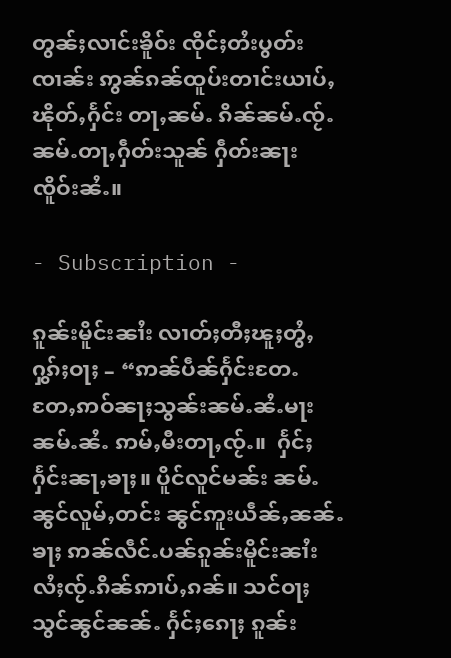တွၼ်ႈလၢင်းၶိူဝ်း ၸိုင်ႈတႆးပွတ်းၸၢၼ်း ဢွၼ်ၵၼ်ထူပ်းတၢင်းယၢပ်ႇၽိုတ်ႇႁႅင်း တႃႇၼမ်ႉ ၵိၼ်ၼမ်ႉၸႂ်ႉ ၼမ်ႉတႃႇႁဵတ်းသူၼ် ႁဵတ်းၼႃး ၸိူဝ်းၼႆႉ။

- Subscription -

ၵူၼ်းမိူင်းၼၢႆး လၢတ်ႈတီႈၽူႈတွႆႇႁွၵ်ႈဝႃႈ – “ဢၼ်ပဵၼ်ႁႅင်းတႄႉ တႄႇဢဝ်ၼႃႈသွၼ်းၼမ်ႉၼႆႉမႃး ၼမ်ႉၼႆႉ ဢမ်ႇမီးတႃႇၸႂ်ႉ။  ႁႅင်ႈႁႅင်းၼႃႇၶႃႈ။ ပိူင်လူင်မၼ်း ၼမ်ႉၼွင်လူမ်ႇတင်း ၼွင်ဢူးယဵၼ်ႇၼၼ်ႉၶႃႈ ဢၼ်လဵင်ႉပၼ်ၵူၼ်းမိူင်းၼၢႆး လႆႈၸႂ်ႉၵိၼ်ဢၢပ်ႇၵၼ်။ သင်ဝႃႈ သွင်ၼွင်ၼၼ်ႉ ႁႅင်ႈၵေႃႈ ၵူၼ်း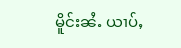မိူင်းၼႆႉ ယၢပ်ႇ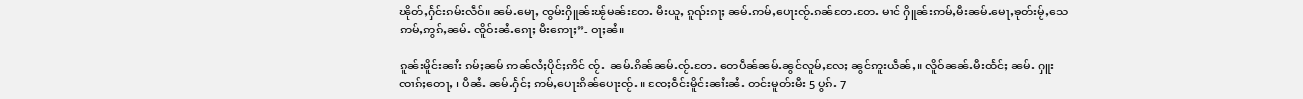ၽိုတ်ႇႁႅင်းၵမ်းလဵဝ်။ ၼမ်ႉမေႃႇ ၸွမ်းႁိူၼ်းၽႂ်မၼ်းတႄႉ မီးယူႇ ၵူၺ်းၵႃႈ ၼမ်ႉဢမ်ႇပေႃးၸႂ်ႉၵၼ်တႄႉတႄႉ မၢင် ႁိူၼ်းဢမ်ႇမီးၼမ်ႉမေႃႇၶုတ်းမႂ်ႇသေ ဢမ်ႇဢွၵ်ႇၼမ်ႉ ၸိူဝ်းၼႆႉၵေႃႈ မီးဢေႃႈ”- ဝႃႈၼႆ။

ၵူၼ်းမိူင်းၼၢႆး ၵမ်ႈၼမ် ဢၼ်လႆႈပိုင်ႈဢိင် ၸႂ်ႉ  ၼမ်ႉၵိၼ်ၼမ်ႉၸႂ်ႉတႄႉ တေပဵၼ်ၼမ်ႉၼွင်လူမ်ႇလႄႈ ၼွင်ဢူးယဵၼ်ႇ။ လိူဝ်ၼၼ်ႉမီးထႅင်ႈ ၼမ်ႉ ႁူးၸၢၵ်ႈတေႃႇ ၊ ပီၼႆႉ ၼမ်ႉႁႅင်ႈ ဢမ်ႇပေႃးၵိၼ်ပေႃးၸႂ်ႉ ။ ၸႄႈဝဵင်းမိူင်းၼၢႆးၼႆႉ တင်းမူတ်းမီး 5 ပွၵ်ႉ 7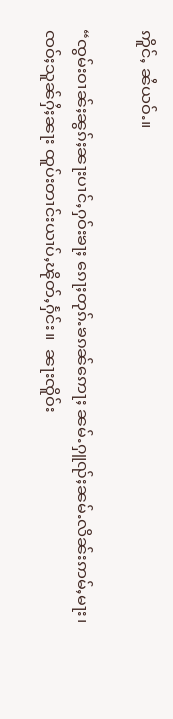ဢိူင်ႇ ၼႆယဝ်ႉ။

“ၸွမ်းဝၢၼ်ႈၼွၵ်ႈၼႃးပၢင်ႇႁဝ်းၶႃႈ ၵေႃႈတုၵ်ႉၶၵၼ်ဢေႃႈ ၼမ်ႉႁူၺ်ႈၼမ်ႉလိၼ်းဢမ်ႇမႃး၊  ၸဝ်ႈသူၼ်ႁႆႈၼႃး ထူပ်းတၢင်းယၢပ်ႇၽိုတ်ႇႁႅင်း။  ၼႃးၸိူဝ်း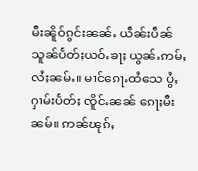မီးၼိူဝ်ၵွင်းၼၼ်ႉ ယဵၼ်းပဵၼ်သူၼ်ပႅတ်ႈယဝ်ႉၶႃႈ ယွၼ်ႉဢမ်ႇလႆႈၼမ်ႉ။ မၢင်ၵေႃႉထႆသေ ပွႆႇႁၢမ်းပႅတ်ႈ ၸိူင်ႉၼၼ် ၵေႃႈမီးၼမ်။ ဢၼ်ၽုၵ်ႇ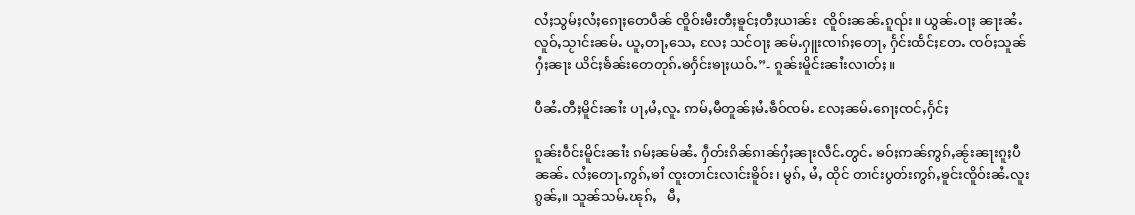လႆႈသွမ်ႈလႆႈၵေႃႈတေပဵၼ် ၸိူဝ်းမီးတီႈၶူင်ႈတီႈယၢၼ်း  ၸိူဝ်းၼၼ်ႉၵူၺ်း။ ယွၼ်ႉဝႃႈ ၼႃးၼႆႉ လူဝ်ႇသႂၢင်းၼမ်ႉ ယူႇတႃႇသေႇ လႄႈ သင်ဝႃႈ ၼမ်ႉႁူးၸၢၵ်ႈတေႃႇ ႁႅင်းထႅင်ႈတႄႉ ၸဝ်ႈသူၼ်ႁႆႈၼႃး ယိင်ႈၶႅၼ်းတေတုၵ်ႉၶႁႅင်းၶႃႈယဝ်ႉ”- ၵူၼ်းမိူင်းၼၢႆးလၢတ်ႈ။

ပီၼႆႉတီႈမိူင်းၼၢႆး ပႃႇမႆႇလူႉ ဢမ်ႇမီတူၼ်ႈမႆႉၶဵဝ်ၸမ်ႉ လႄႈၼမ်ႉၵေႃႈၸင်ႇႁႅင်ႈ

ၵူၼ်းဝဵင်းမိူင်းၼၢႆး ၵမ်ႈၼမ်ၼႆႉ ႁဵတ်းၵိၼ်ၵၢၼ်ႁႆႈၼႃးလဵင်ႉတွင်ႉ ၶဝ်ႈဢၼ်ဢွၵ်ႇၼႂ်းၼႃးၵူႈပီၼၼ်ႉ လႆႈတေႃႉဢွၵ်ႇၶၢႆ ၸူးတၢင်းလၢင်းၶိူဝ်း၊ မွၵ်ႇ မႆႇ ထိုင် တၢင်းပွတ်းဢွၵ်ႇၶူင်းၸိူဝ်းၼႆႉလူးၵွၼ်ႇ။ သူၼ်သမ်ႉၽုၵ်ႇ   မီႇ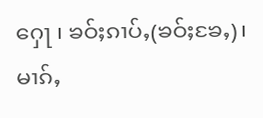ႁေႃ ၊ ၶဝ်ႈၵၢပ်ႇ(ၶဝ်ႈၶႄႇ)၊  မၢၵ်ႇ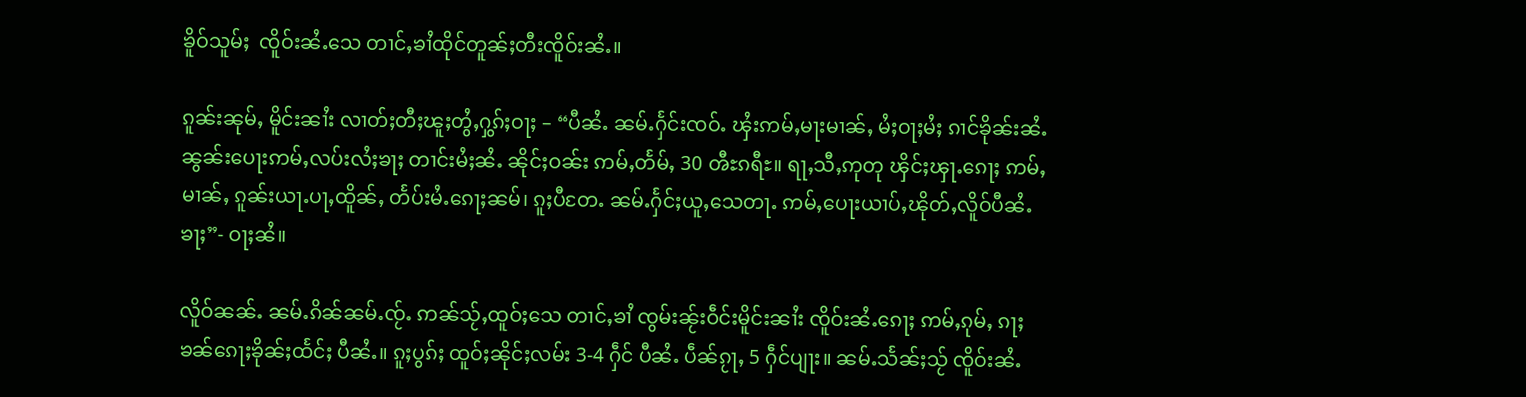ၶိူဝ်သူမ်ႈ  ၸိူဝ်းၼႆႉသေ တၢင်ႇၶၢႆထိုင်တူၼ်ႈတီးၸိူဝ်းၼႆႉ။

ၵူၼ်းၼုမ်ႇ မိူင်းၼၢႆး လၢတ်ႈတီႈၽူႈတွႆႇႁွၵ်ႈဝႃႈ – “ပီၼႆႉ ၼမ်ႉႁႅင်းၸဝ်ႉ ၾႆးဢမ်ႇမႃးမၢၼ်ႇ မႆႈဝႃႈမႆႈ ၵၢင်ၶိုၼ်းၼႆႉ ၼွၼ်းပေႃးဢမ်ႇလပ်းလႆႈၶႃႈ တၢင်းမႆႈၼႆႉ ၼိုင်ႈဝၼ်း ဢမ်ႇတႅမ်ႇ 30 ၻီႊၵရီႊ။ ရႃႇသီႇဢုတု ၾိင်ႈၾႃႉၵေႃႈ ဢမ်ႇမၢၼ်ႇ ၵူၼ်းယႃႉပႃႇထိူၼ်ႇ တႅပ်းမႆႉၵေႃႈၼမ်၊ ၵူႈပီတႄႉ ၼမ်ႉႁႅင်ႈယူႇသေတႃႉ ဢမ်ႇပေႃးယၢပ်ႇၽိုတ်ႇလိူဝ်ပီၼႆႉၶႃႈ”- ဝႃႈၼႆ။

လိူဝ်ၼၼ်ႉ ၼမ်ႉၵိၼ်ၼမ်ႉၸႂ်ႉ ဢၼ်သႂ်ႇထူဝ်ႈသေ တၢင်ႇၶၢႆ ၸွမ်းၼႂ်းဝဵင်းမိူင်းၼၢႆး ၸိူဝ်းၼႆႉၵေႃႈ ဢမ်ႇၵုမ်ႇ ၵႃႈၶၼ်ၵေႃႈၶိုၼ်ႈထႅင်ႈ ပီၼႆႉ။ ၵူႈပွၵ်ႈ ထူဝ်ႈၼိုင်ႈလမ်း 3-4 ႁဵင် ပီၼႆႉ ပဵၼ်ၵႂႃႇ 5 ႁဵင်ပျႃး။ ၼမ်ႉသႅၼ်ႈသႂ် ၸိူဝ်းၼႆႉ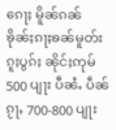ၵေႃႈ မိူၼ်ၵၼ် ၶိုၼ်ႈၵႃႈၶၼ်မူတ်း ၵူႈပွၵ်ႈ ၼိုင်ႈဢုမ် 500 ပျႃး ပီၼႆႉ ပဵၼ်ၵႂႃႇ 700-800 ပျႃး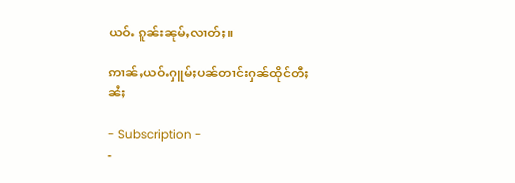ယဝ်ႉ ၵူၼ်းၼုမ်ႇလၢတ်ႈ။

ဢၢၼ်ႇယဝ်ႉႁူမ်ႈပၼ်တၢင်းႁၼ်ထိုင်တီႈၼႆႈ

- Subscription -
-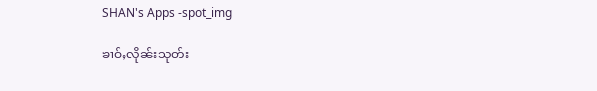SHAN's Apps -spot_img

ၶၢဝ်ႇလိုၼ်းသုတ်း